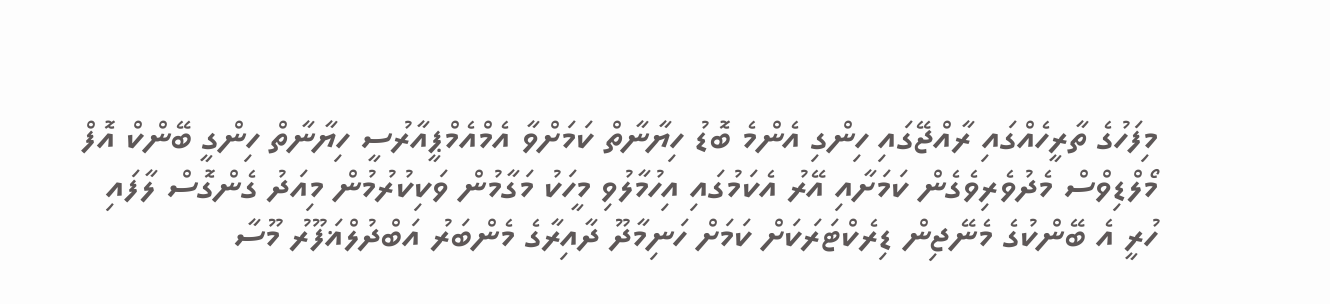މިފަހުގެ ތާރީހެއްގައި ރާއްޖޭގައި ހިންގި އެންމެ ބޮޑު ހިޔާނާތް ކަމަށްވާ އެމްއެމްޕީއާރުސީ ހިޔާނާތް ހިންގީ ބޭންކް އޮފް މޯލްޑިވްސް މެދުވެރިވެގެން ކަމަށާއި އޭރު އެކަމުގައި އިހުމާލުވި މީހަކު މަގާމުން ވަކިކުރުމުން މިއަދު ގެންގޮސް ލާފައި ހުރީ އެ ބޭންކުގެ މެނޭޖިން ޑިރެކްޓަރަކަށް ކަމަށް ހަނިމާދޫ ދާއިރާގެ މެންބަރު އަބްދުލްޣަފޫރު މޫސާ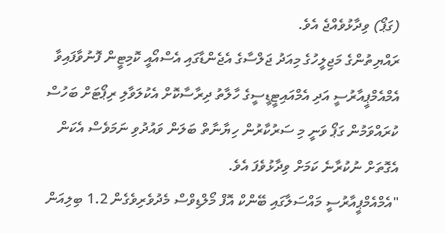(ގަޕޯ) ވިދާޅުވެއްޖެ އެވެ.
ރައްޔިތުންގެ މަޖިލީހުގެ މިއަދު ޖަލްސާގެ އެޖެންޑާގައި އެސްއޯއީ ކޮމިޓީން ފޮނުވާފައިވާ އެމްއެމްޕީއާރުސީ އަދި އެމްއައިޓީޑީސީގެ ހާލާތު ދިރާސާކޮށް އެކުލަވާލި ރިޕޯޓަށް ބަހުސް ކުރައްވަމުން ގަޕޯ ވަނީ މި ސަރުކާރުން ހިޔާނާތް ބަލަން ވައުދުވި ނަމަވެސް އެކަން އެގޮތަށް ނުކުރާނެ ކަމަށް ވިދާޅުވެފަ އެވެ.
"އެމްއެމްޕީއާރުސީ މައްސަލާގައި ބޭންކް އޮފް މޯލްޑިވްސް މެދުވެރިވެގެން 1.2 ބިލިއަން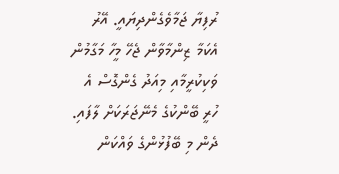ރުފިޔާ ޖަމާވެގެންދިޔައީ. އޭރު އެކަމާ ޒިންމާވާން ޖެހޭ މީހާ މަގާމުން ވަކިކުރީމާއި މިއަދު ގެންގޮސް އެ ހުރީ ބޭންކުގެ މެނޭޖަރަކަށް ލާފައި. ދެން މި ބޭފުޅުންގެ ވައްކަން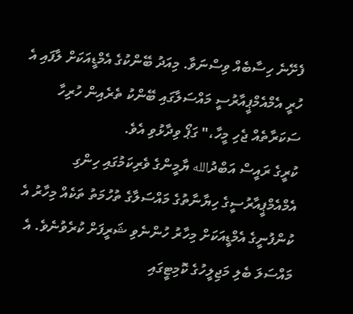ފެށޭނެ ހިސާބެއް ވިސްނަވާ. މިއަދު ބޭންކުގެ އެމްޑީއަކަށް ލާފައި އެ ހުރީ އެމްއެމްޕީއާރުސީ މައްސަލާގައި ބޭންކު ތެރެއިން ހުރިހާ ސަކަރާތެއް ޖެހި މީހާ،" ގަޕޯ ވިދާޅުވި އެވެ.
ކުރީގެ ރައީސް އަބްދުالله ޔާމީންގެ ވެރިކަމުގައި ހިންގި އެމްއެމްޕީއާރުސީގެ ހިޔާނާތުގެ މައްސަލާގެ ތުހުމަތު ތަކެއް މިހާރު އެ ކުންފުނީގެ އެމްޑީއަކަށް މިހާރު ހުންނެވި ޝަރީފަށް ކުރެވުނެވެ. އެ މައްސަލަ ބެލި މަޖިލީހުގެ ކޮމިޓީގައި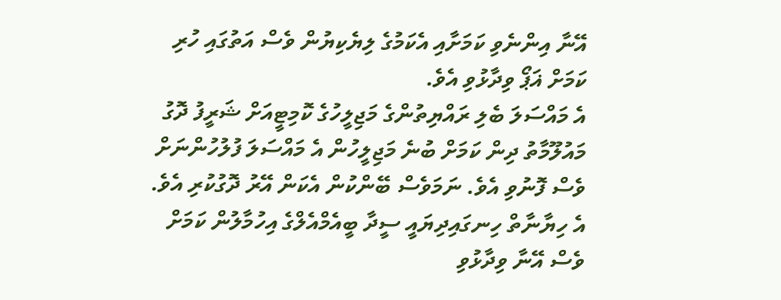އޭނާ އިންނެވި ކަމަށާއި އެކަމުގެ ލިޔެކިޔުން ވެސް އަތުގައި ހުރި ކަމަށް ޣަޕޯ ވިދާޅުވި އެވެ.
އެ މައްސަލަ ބެލި ރައްޔިތުންގެ މަޖިލީހުގެ ކޮމިޓީއަށް ޝަރީފު ދޮގު މައުލޫމާތު ދިން ކަމަށް ބުނެ މަޖިލީހުން އެ މައްސަލަ ފުލުހުންނަށް ވެސް ފޮނުވި އެވެ. ނަމަވެސް ބޭންކުން އެކަން އޭރު ދޮގުކުރި އެވެ.
އެ ހިޔާނާތް ހިނގައިދިޔައީ ސީދާ ބީއެމްއެލްގެ އިހުމާލުން ކަމަށް ވެސް އޭނާ ވިދާޅުވި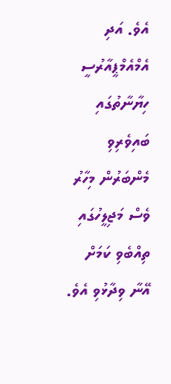އެވެ. އަދި އެމްއެމްޕީއާރުސީ ހިޔާނާތުގައި ބައިވެރިވި މެންބަރުން މިހާރު ވެސް މަޖިލީހުގައި ތިއްބެވި ކަމަށް އޭނާ ވިދާޅުވި އެވެ.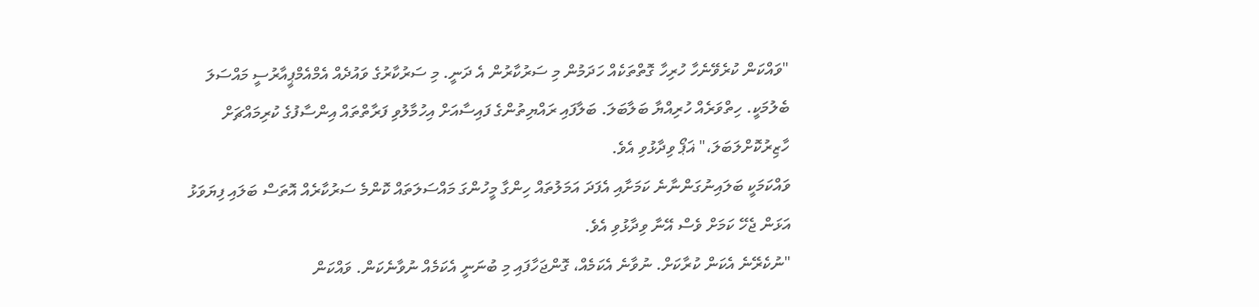"ވައްކަން ކުރެވޭނެހާ ހުރިހާ ގޮތްތަކެއް ހަދަމުން މި ސަރުކާރުން އެ ދަނީ. މި ސަރުކާރުގެ ވައުދެއް އެމްއެމްޕީއާރުސީ މައްސަލަ ބެލުމަކީ. ހިތްވަރެއް ހުރިއްޔާ ބަލާބަލަ. ބަލާފައި ރައްޔިތުންގެ ފައިސާއަށް އިހުމާލުވި ފަރާތްތައް އިންސާފުގެ ކުރިމައްޗަށް ހާޒިރުކޮށްލަބަލަ،" ޣަޕޯ ވިދާޅުވި އެވެ.
ވައްކަމަކީ ބަލައިނުގަންނާނެ ކަމަށާއި އެފަދަ އަމަލުތައް ހިންގާ މީހުންގަ މައްސަލަތައް ކޮންމެ ސަރުކާރެއް އޮތަސް ބަލައި ފިޔަވަޅު އަޅަން ޖެހޭ ކަމަށް ވެސް އޭނާ ވިދާޅުވި އެވެ.
"ނުކެރޭނެ އެކަން ކުރާކަށް. ނުވާނެ އެކަމެއް، ގޮންޖަހާފައި މި ބުނަނީ އެކަމެއް ނުވާނެކަން. ވައްކަން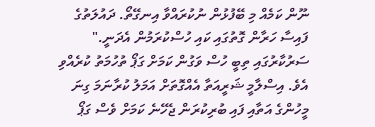ނޫން ކަމެއް މި ބޭފުޅުން ނުކުރައްވާ އިނގޭތޯ. ދައުލަތުގެ ފައިސާ ހަރާން ގޮތުގައި ކައި ހުސްކުރަމުން އެދަނީ."
ސަރުކާރުގައި ތިބީ ހުސް ވަގުން ކަމަށް ގަޕޯ ތުހުމަތު ކުރެއްވި އެވެ. އިސްލާމީ ޝަރީއަތާ އެއްގޮތަށް އަމަލު ކުރާނަމަ ގިނަ މީހުންގެ އަތާއި ފައި ބުރިކުރަން ޖެހޭނެ ކަމަށް ވެސް ގަޕޯ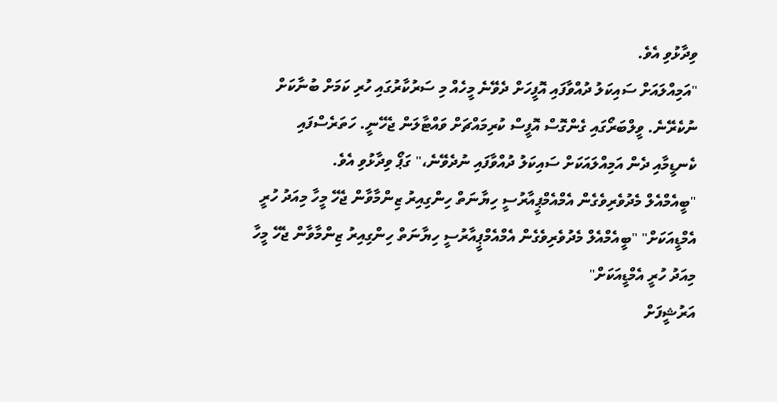ވިދާޅުވި އެވެ.
"އަމިއްލައަށް ސައިކަލު ދުއްވާފައި އޮފީހަށް ދެވޭނެ މީހެއް މި ސަރުކާރުގައި ހުރި ކަމަށް ބުނާކަށް ނުކެރޭނެ. ވީލްބަރޯގައި ގެންގޮސް އޮފީސް ކުރިމައްޗަށް ވައްޓާލަން ޖެހޭނީ. ހަތަރެސްފައި ކެނޑީމާއި ދެން އަމިއްލައަކަށް ސައިކަލު ދުއްވާފައި ނުދެވޭނެ،" ގަޕޯ ވިދާޅުވި އެވެ.
"ބީއެމްއެލް މެދުވެރިވެގެން އެމްއެމްޕީއާރުސީ ހިޔާނަތް ހިންގިއިރު ޒިންމާވާން ޖެހޭ މީހާ މިއަދު ހުރީ އެމްޑީއަކަށް" "ބީއެމްއެލް މެދުވެރިވެގެން އެމްއެމްޕީއާރުސީ ހިޔާނަތް ހިންގިއިރު ޒިންމާވާން ޖެހޭ މީހާ މިއަދު ހުރީ އެމްޑީއަކަށް"
އަރުޝީފަށް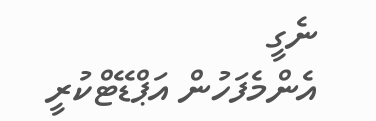ނެގީ
އެންމެފަހުން އަޕްޑޭޓްކުރީ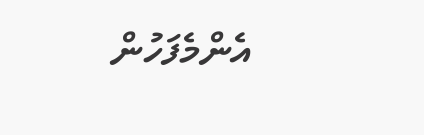އެންމެފަހުން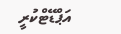އަޕްޑޭޓްކުރީ